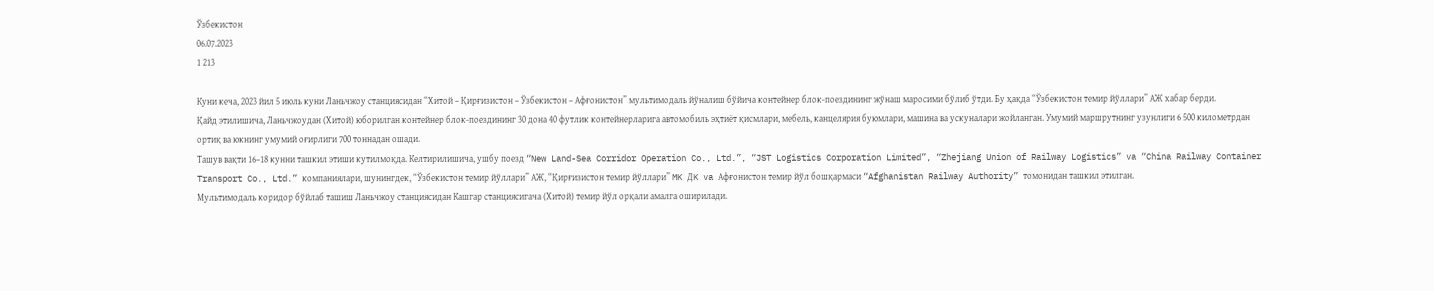Ўзбекистон
06.07.2023
1 213

Куни кеча, 2023 йил 5 июль куни Ланьчжоу станциясидан “Хитой – Қирғизистон – Ўзбекистон – Афғонистон” мультимодаль йўналиш бўйича контейнер блок-поездининг жўнаш маросими бўлиб ўтди. Бу ҳақда “Ўзбекистон темир йўллари” АЖ хабар берди.
Қайд этилишича, Ланьчжоудан (Хитой) юборилган контейнер блок-поездининг 30 дона 40 футлик контейнерларига автомобиль эҳтиёт қисмлари, мебель, канцелярия буюмлари, машина ва ускуналари жойланган. Умумий маршрутнинг узунлиги 6 500 километрдан ортиқ ва юкнинг умумий оғирлиги 700 тоннадан ошади.
Ташув вақти 16–18 кунни ташкил этиши кутилмоқда. Келтирилишича, ушбу поезд “New Land-Sea Corridor Operation Co., Ltd.”, “JST Logistics Corporation Limited”, “Zhejiang Union of Railway Logistics” va “China Railway Container Transport Co., Ltd.” компаниялари, шунингдек, “Ўзбекистон темир йўллари” АЖ, “Қирғизистон темир йўллари” MK ДK va Афғонистон темир йўл бошқармаси “Afghanistan Railway Authority” томонидан ташкил этилган.
Мультимодаль коридор бўйлаб ташиш Ланьчжоу станциясидан Кашгар станциясигача (Хитой) темир йўл орқали амалга оширилади.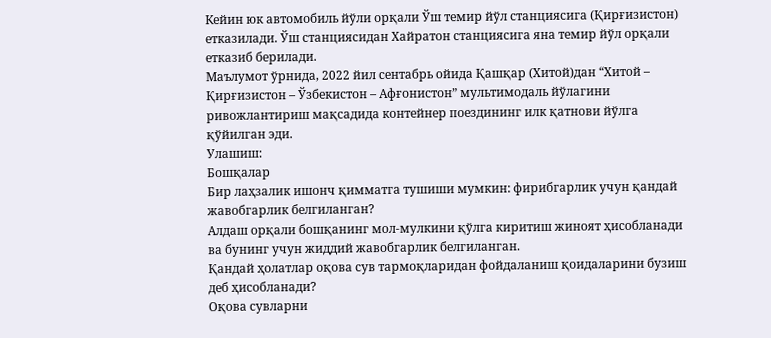Кейин юк автомобиль йўли орқали Ўш темир йўл станциясига (Қирғизистон) етказилади. Ўш станциясидан Хайратон станциясига яна темир йўл орқали етказиб берилади.
Маълумот ўрнида, 2022 йил сентабрь ойида Қашқар (Хитой)дан “Хитой – Қирғизистон – Ўзбекистон – Афғонистон” мультимодаль йўлагини ривожлантириш мақсадида контейнер поездининг илк қатнови йўлга қўйилган эди.
Улашиш:
Бошқалар
Бир лаҳзалик ишонч қимматга тушиши мумкин: фирибгарлик учун қандай жавобгарлик белгиланган?
Алдаш орқали бошқанинг мол-мулкини қўлга киритиш жиноят ҳисобланади ва бунинг учун жиддий жавобгарлик белгиланган.
Қандай ҳолатлар оқова сув тармоқларидан фойдаланиш қоидаларини бузиш деб ҳисобланади?
Оқова сувларни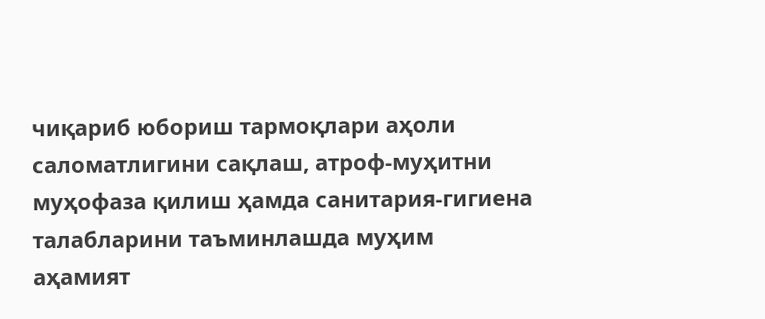чиқариб юбориш тармоқлари аҳоли саломатлигини сақлаш, атроф-муҳитни муҳофаза қилиш ҳамда санитария-гигиена талабларини таъминлашда муҳим аҳамият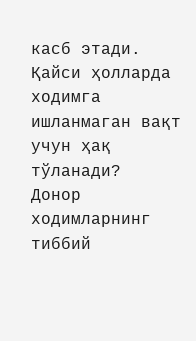касб этади.
Қайси ҳолларда ходимга ишланмаган вақт учун ҳақ тўланади?
Донор ходимларнинг тиббий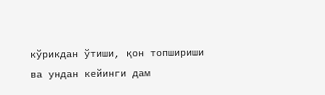кўрикдан ўтиши, қон топшириши ва ундан кейинги дам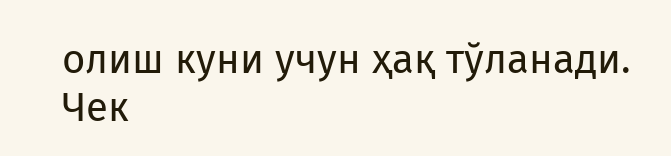олиш куни учун ҳақ тўланади.
Чек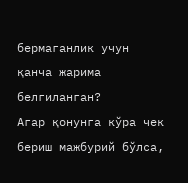бермаганлик учун қанча жарима белгиланган?
Агар қонунга кўра чек бериш мажбурий бўлса,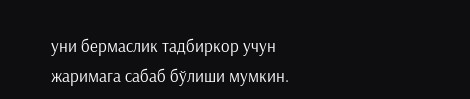уни бермаслик тадбиркор учун жаримага сабаб бўлиши мумкин.